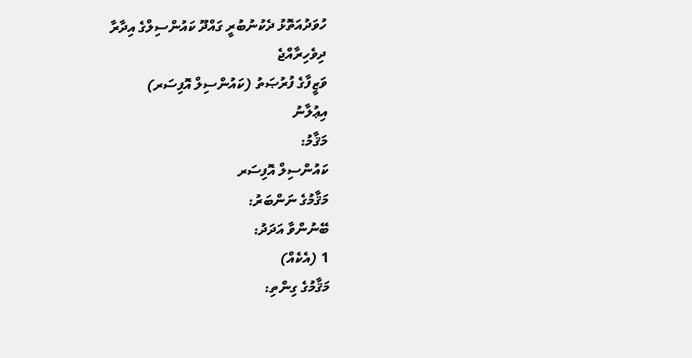ހުވަދުއަތޮޅު ދެކުނުބުރީ ގައްދޫ ކައުންސިލްގެ އިދާރާ
ދިވެހިރާއްޖެ
ވަޒީފާގެ ފުރުޞަތު (ކައުންސިލް އޮފިސަރ)
އިޢުލާނު
މަޤާމު:
ކައުންސިލް އޮފިސަރ
މަޤާމުގެ ނަންބަރު:
ބޭނުންވާ އަދަދު:
1 (އެކެއް)
މަޤާމުގެ ގިންތި: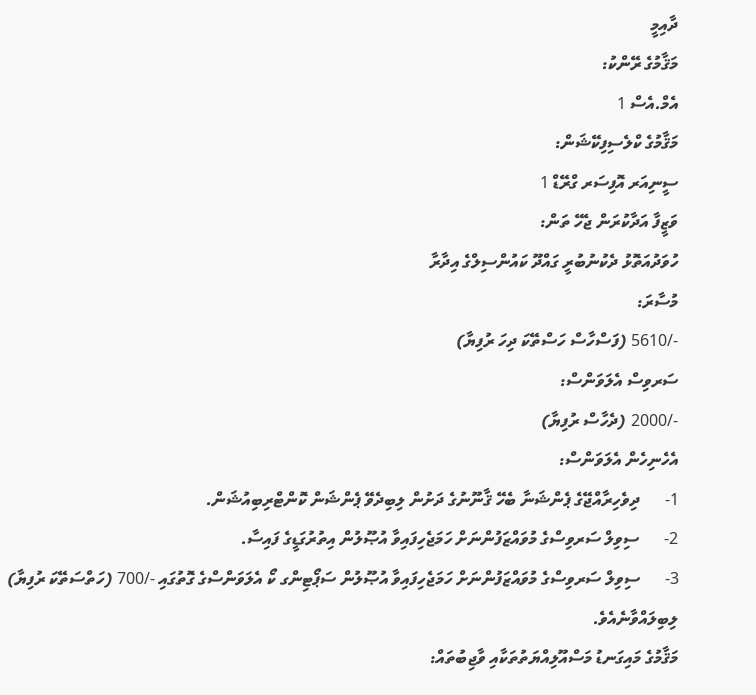ދާއިމީ
މަޤާމުގެ ރޭންކު:
އެމް.އެސް 1
މަޤާމުގެ ކްލެސިފިކޭޝަން:
ސީނިއަރ އޮފިސަރ ގްރޭޑް 1
ވަޒީފާ އަދާކުރަން ޖެހޭ ތަން:
ހުވަދުއަތޮޅު ދެކުނުބުރީ ގައްދޫ ކައުންސިލްގެ އިދާރާ
މުސާރަ:
-/5610 (ފަސްހާސް ހަސްތޭކަ ދިހަ ރުފިޔާ)
ސަރވިސް އެލަވަންސް:
-/2000 (ދެހާސް ރުފިޔާ)
އެހެނިހެން އެލަވަންސް:
1-      ދިވެހިރާއްޖޭގެ ޕެންޝަނާ ބެހޭ ޤާނޫނުގެ ދަށުން ލިބިދެވޭ ޕެންޝަން ކޮންޓްރިބިއުޝަން.
2-      ސިވިލް ސަރވިސްގެ މުވައްޒަފުންނަށް ހަމަޖެހިފައިވާ އުޞޫލުން އިތުރުގަޑީގެ ފައިސާ.
3-      ސިވިލް ސަރވިސްގެ މުވައްޒަފުންނަށް ހަމަޖެހިފައިވާ އުޞޫލުން ސަޕޯޓިންގ ކޯ އެލަވަންސްގެ ގޮތުގައި -/700 (ހަތްސަތޭކަ ރުފިޔާ) ލިބިލައްވާނެއެވެ.
މަޤާމުގެ މައިގަނޑު މަސްއޫލިއްޔަތުތަކާއި ވާޖިބުތައް: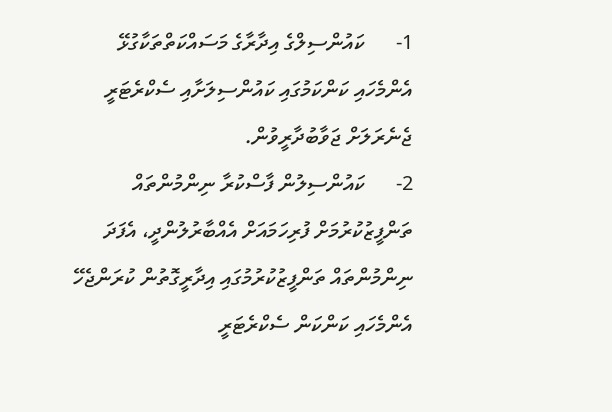1-      ކައުންސިލްގެ އިދާރާގެ މަސައްކަތްތަކާގުޅޭ އެންމެހައި ކަންކަމުގައި ކައުންސިލަށާއި ސެކްރެޓަރީ ޖެނެރަލަށް ޖަވާބުދާރީވުން.
2-      ކައުންސިލުން ފާސްކުރާ ނިންމުންތައް ތަންފީޒުކުރުމަށް ފުރިހަމައަށް އެއްބާރުލުންދީ، އެފަދަ ނިންމުންތައް ތަންފީޒުކުރުމުގައި އިދާރީގޮތުން ކުރަންޖެހޭ އެންމެހައި ކަންކަން ސެކްރެޓަރީ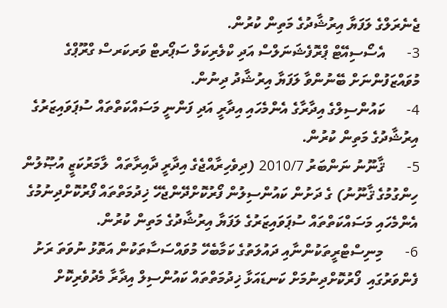ޖެނެރަލްގެ ލަފަޔާ އިރުޝާދުގެ މަތިން ކުރުން.
3-      އެސޯސިއޭޓް ޕްރޮފެޝަނަލްސް އަދި ކްލެރިކަލް ސަޕޯރޓް ވަރކަރސް ގްރޫޕްގެ މުވައްޒަފުންނަށް ބޭނުންވާ ލަފަޔާ އިރުޝާދު ދިނުން.
4-      ކައުންސިލްގެ އިދާރާގެ އެންމެހައި އިދާރީ އަދި ފަންނީ މަސައްކަތްތައް ސުޕަވައިޒަރުގެ އިރުޝާދުގެ މަތިން ކުރުން.
5-      ޤާނޫނު ނަންބަރު 2010/7 (ދިވެހިރާއްޖެގެ އިދާރީ ދާއިރާތައް  ލާމަރުކަޒީ އުޞޫލުން ހިންގުމުގެ ޤާނޫނު) ގެ ދަށުން ކައުންސިލުން ފޯރުކޮށްދޭންޖެހޭ ޚިދުމަތްތައް ފޯރުކޮށްދިނުމުގެ އެންމެހައި މަސައްކަތްތައް ސުޕަވައިޒަރުގެ ލަފަޔާ އިރުޝާދުގެ މަތިން ކުރުން.
6-      މިނިސްޓްރީތަކުންނާއި ދައުލަތުގެ ކަމާބެހޭ މުވައްސަސާތަކުން އަތޮޅު ނުވަތަ ރަށު ފެންވަރުގައި  ފޯރުކޮށްދިނުމަށް ކަނޑައަޅާ ޚިދުމަތްތައް ކައުންސިލް އިދާރާ މެދުވެރިކޮށް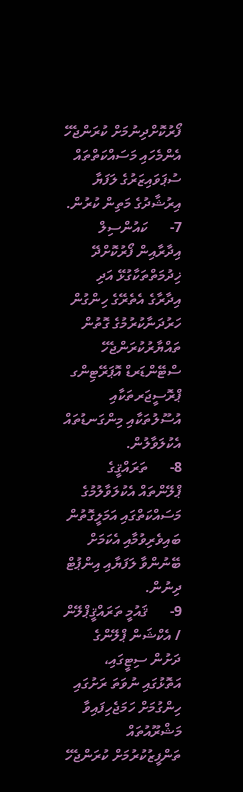ފޯރުކޮށްދިނުމަށް ކުރަންޖެހޭ އެންމެހައި މަސައްކަތްތައް ސުޕަވައިޒަރުގެ ލަފަޔާ އިރުޝާދުގެ މަތިން ކުރުން.
7-      ކައުންސިލް އިދާރާއިން ފޯރުކޮށްދޭ ޚިދުމަތްތަކާގުޅޭ އަދި އިދާރާގެ އެތެރޭގެ ހިންގުން ހަރުދަނާކުރުމުގެ ގޮތުން ތައްޔާރުކުރަންޖެހޭ ސްޓޭންޑަރޑް އޮޕަރޭޓިންގ ޕްރޮސީޖަރތަކާއި އުސޫލުތަކާއި މިންގަނޑުތައް އެކުލަވާލުން.
8-      ތަރައްޤީގެ ޕްލޭންތައް އެކުލަވާލުމުގެ މަސައްކަތްގައި އަމަލީގޮތުން ބައިވެރިވުމާއި އެކަމަށް ބޭނުންވާ ލަފަޔާއި އިންޕުޓް ދިނުން.
9-      ޤައުމީ ތަރައްޤީޕްލޭން / އެކްޝަން ޕްލޭންގެ ދަށުން ސިޓީގައި، އަތޮޅުގައި ނުވަތަ ރަށުގައި ހިންގުމަށް ހަމަޖެހިފައިވާ މަޝްރޫއުތައް ތަންފީޒުކުރުމަށް ކުރަންޖެހޭ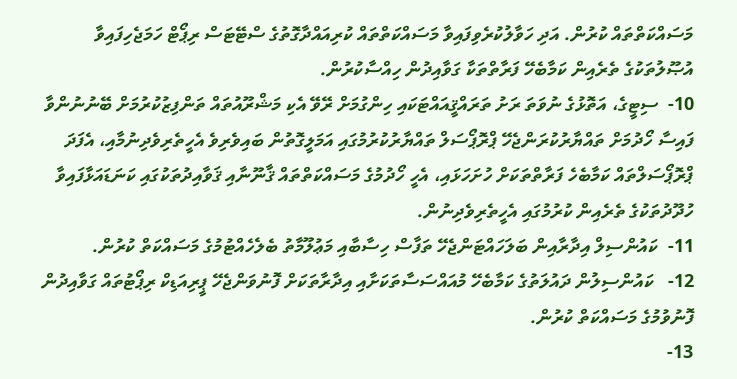މަސައްކަތްތައް ކުރުން. އަދި ހަވާލުކުރެވިފައިވާ މަސައްކަތްތައް ކުރިއައްދާގޮތުގެ ސްޓޭޓަސް ރިޕޯޓް ހަމަޖެހިފައިވާ އުޞޫލުތަކުގެ ތެރެއިން ކަމާބެހޭ ފަރާތްތަކާ ގަވާއިދުން ހިއްސާކުރުން.
10-  ސިޓީގެ، އަތޮޅުގެ ނުވަތަ ރަށު ތަރައްޤީއައްޓަކައި ހިންގުމަށް ރޭވޭ އެކި މަޝްރޫއުތައް ތަންފިޒުކުރުމަށް ބޭނުނުންވާ ފައިސާ ހޯދުމަށް ތައްޔާރުކުރަންޖެހޭ ޕްރޮޕޯސަލް ތައްޔާރުކުރުމުގައި އަމަލީގޮތުން ބައިވެރިވެ އެހީތެރިވެދިނުމާއި، އެފަދަ ޕްރޮޕޯސަލްތައް ކަމާބެހެ ފަރާތްތަކަށް ހުށަހަޅައި، އެހީ ހޯދުމުގެ މަސައްކަތްތައް ޤާނޫނާއި ޤަވާއިދުތަކުގައި ކަނަޑައަޅާފައިވާ ހުދޫދުތަކުގެ ތެރެއިން ކުރުމުގައި އެހީތެރިވެދިނުން.
11-  ކައުންސިލް އިދާރާއިން ބަލަހައްޓަންޖެހޭ ތަފާސް ހިސާބާއި މަޢުލޫމާތު ބެލެހެއްޓުމުގެ މަސައްކަތް ކުރުން.
12-   ކައުންސިލުން ދައުލަތުގެ ކަމާބެހޭ މުއައްސަސާތަކަށާއި އިދާރާތަކަށް ފޮނުވަންޖެހޭ ޕީރިއަޑިކް ރިޕޯޓުތައް ގަވާއިދުން ފޮނުވުމުގެ މަސައްކަތް ކުރުން.
13-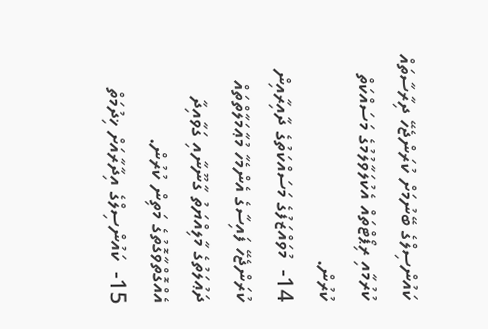ކައުންސިލްގެ ބޭނުމަށް ކުރަންޖެހޭ ދިރާސާތައް ކުރުމާއި ރިޕޯޓްތައް އެކުލަވާލުމުގެ މަސައްކަތް ކުރުން.
14-  މުވައްޒަފުގެ މަސައްކަތުގެ ދާއިރާއިން ކުރަންޖެހޭ ފައިސާގެ އެންމެހާ މުޢާމަލާތްތައް ދަޢުލަތުގެ މާލިއްޔަތު ގާނޫނާއި ގަވާއިދާ އެއްގޮތްވާގޮތުގެ މަތިން ކުރުން.
15-  ކައުންސިލްގެ އިދާރާއަށް ޚިދުމަތް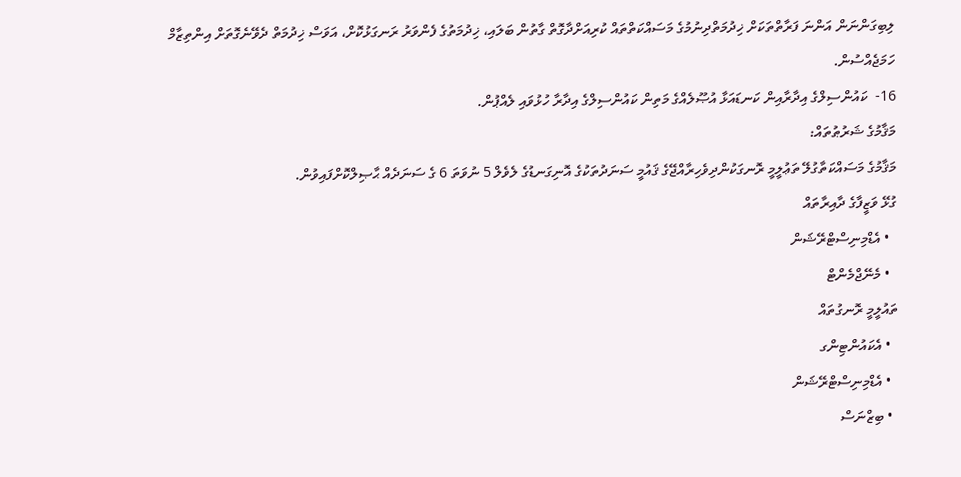ލިބިގަންނަން އަންނަ ފަރާތްތަކަށް ޚިދުމަތްދިނުމުގެ މަސައްކަތްތައް ކުރިއަށްދާގޮތް ގާތުން ބަލައި، ޚިދުމަތުގެ ފެންވަރު ރަނގަޅުކޮށް، އަވަސް ޚިދުމަތް ދެވޭނެގޮތަށް އިންތިޒާމް ހަމަޖެއްސުން.
16-  ކައުންސިލްގެ އިދާރާއިން ކަނޑައަޅާ އުޞޫލެއްގެ މަތިން ކައުންސިލްގެ އިދާރާ ހުޅުވައި ލެއްޕުން.
މަޤާމުގެ ޝަރުޠުތައް:
މަޤާމުގެ މަސައްކަތާގުލޭ ތަޢުލީމީ ރޮނގަކުންދިވެހިރާއްޖޭގެ ޤައުމީ ސަނަދުތަކުގެ އޮނިގަނޑުގެ ލެވެލް 5 ނުވަތަ 6 ގެ ސަނަދެއް ޙާޞިލްކޮށްފައިވުން.
ގުޅޭ ވަޒީފާގެ ދާއިރާތައް
  • އެޑްމިނިސްޓްރޭޝަން
  • މެނޭޖްމެންޓް
ތައުލީމީ ރޮނގުތައް
  • އެކައުންޓިންގ
  • އެޑްމިނިސްޓްރޭޝަން
  • ބިޒްނަސް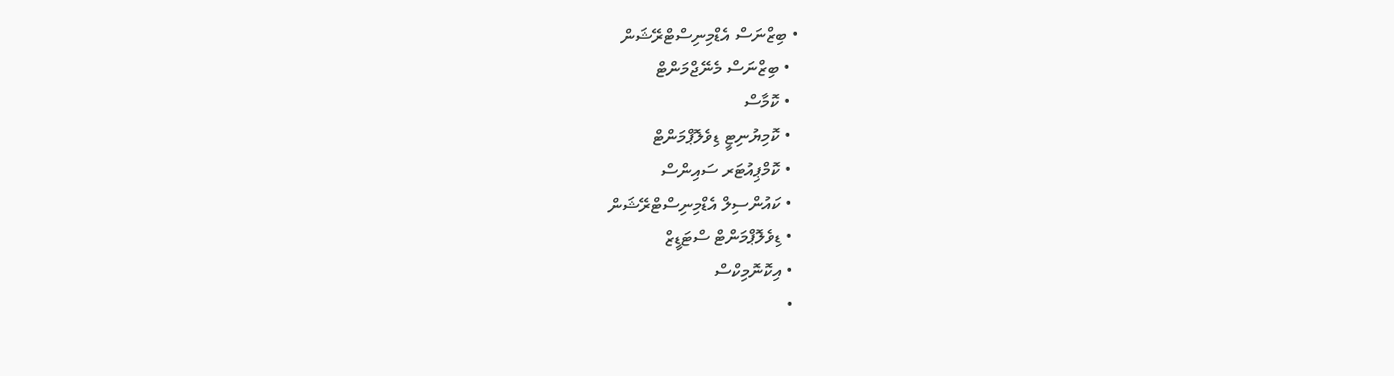• ބިޒްނަސް އެޑްމިނިސްޓްރޭޝަން
  • ބިޒްނަސް މެނޭޖްމަންޓް
  • ކޮމާސް
  • ކޮމިޔުނިޓީ ޑިވެލޮޕްމަންޓް
  • ކޮމްޕިއުޓަރ ސައިންސް
  • ކައުންސިލް އެޑްމިނިސްޓްރޭޝަން
  • ޑިވެލޮޕްމަންޓް ސްޓަޑީޒް
  • އިކޮނޮމިކްސް
  •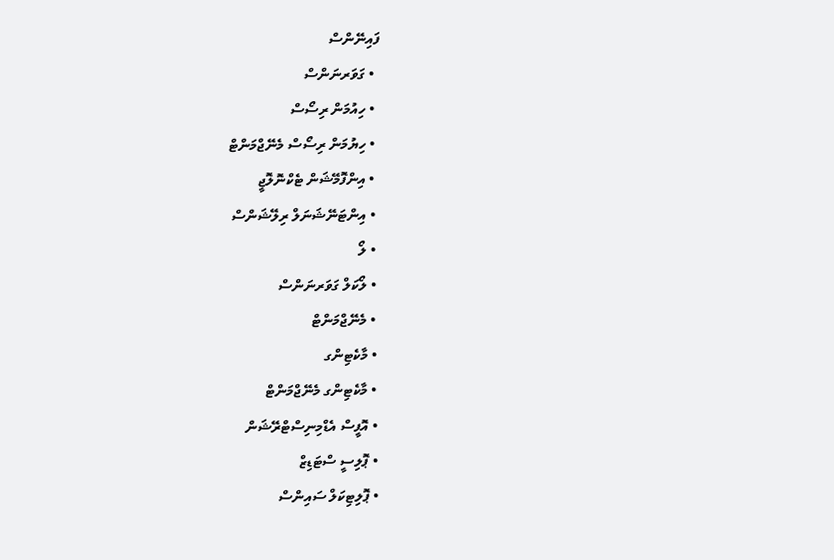ފައިނޭންސް
  • ގަވަރނަންސް
  • ހިއުމަން ރިސޯސް
  • ހިޔުމަން ރިސޯސް މެނޭޖްމަންޓް
  • އިންފޮމޭޝަން ޓެކްނޮލޮޖީ
  • އިންޓަނޭޝަނަލް ރިލޭޝަންސް
  • ލޯ
  • ލޯކަލް ގަވަރނަންސް
  • މެނޭޖްމަންޓް
  • މާކެޓިންގ
  • މާކެޓިންގ މެނޭޖްމަންޓް
  • އޮފީސް އެޑްމިނިސްޓްރޭޝަން
  • ޕޮލިސީ ސްޓަޑިޒް
  • ޕޮލިޓިކަލް ސައިންސް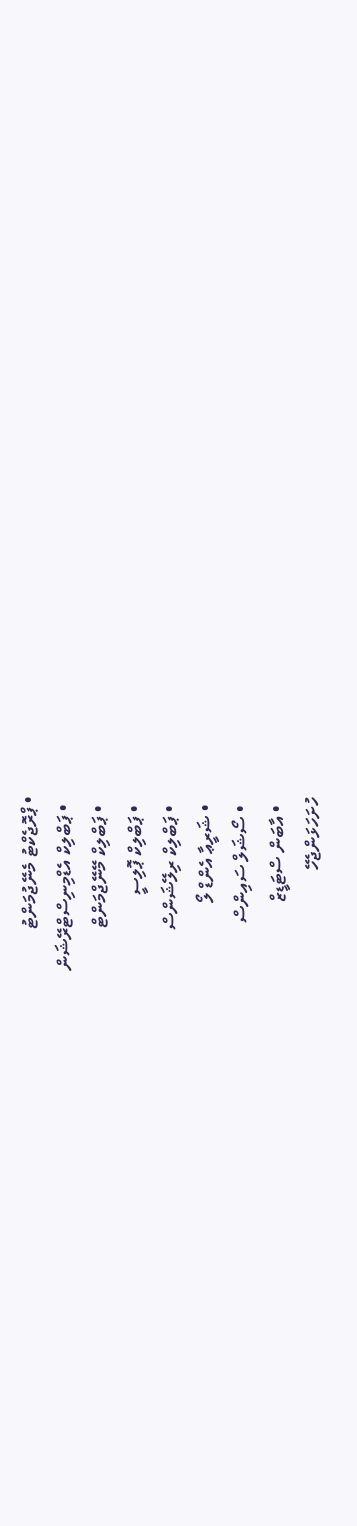• ޕްރޮޖެކްޓު މެނޭޖުމަންޓު
  • ޕަބްލިކް އެޑްމިނިސްޓްރޭޝަން
  • ޕަބްލިކް މޭނޭޖްމަންޓް
  • ޕަބްލިކް ޕޮލިސީ
  • ޕަބްލިކް ރިލޭޝަންސް
  • ޝަރީޢާ އެންޑް ލޯ
  • ސޯޝަލް ސައިންސް
  • އާބަން ސްޓަޑީޒް
ހުށަހަޅަންޖެހޭ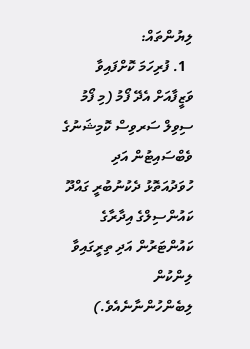ލިޔުންތައް:
  1. ފުރިހަމަ ކޮށްފައިވާ ވަޒީފާއަށް އެދޭ ފޯމު (މި ފޯމު ސިވިލް ސަރވިސް ކޮމިޝަނުގެ ވެބްސައިޓުން އަދި ހުވަދުއަތޮޅު ދެކުނުބުރީ ގައްދޫ ކައުންސިލްގެ އިދާރާގެ ކައުންޓަރުން އަދި ތިރީގައިވާ ލިންކުން ލިބެންހުންނާނެއެވެ.)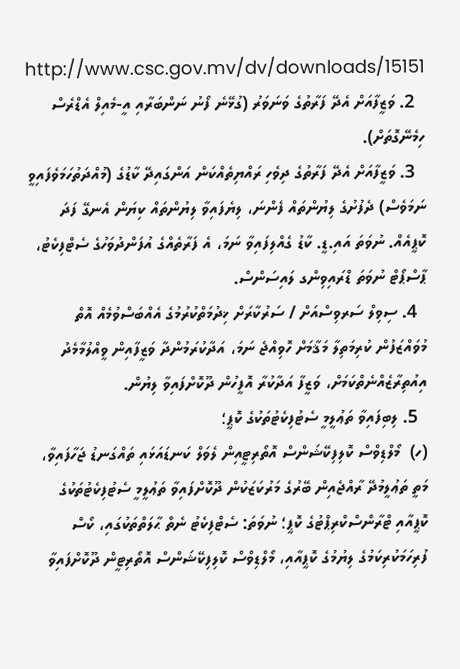http://www.csc.gov.mv/dv/downloads/15151
  2. ވަޒީފާއަށް އެދޭ ފަރާތުގެ ވަނަވަރު (ގުޅޭނެ ފޯނު ނަންބަރާއި އީ-މެއިލް އެޑްރެސް ހިމެނޭގޮތަށް).
  3. ވަޒީފާއަށް އެދޭ ފަރާތުގެ ދިވެހި ރައްޔިތެއްކަން އަންގައިދޭ ކާޑުގެ (މުއްދަތުހަމަވެފައިވީ ނަމަވެސް) ދެފުށުގެ ލިޔުންތައް ފެންނަ، ލިޔެފައިވާ ލިޔުންތައް ކިޔަން އެނގޭ ފަދަ ކޮޕީއެއް. ނުވަތަ އައި.ޑީ. ކާޑު ގެއްލިފައިވާ ނަމަ، އެ ފަރާތެއްގެ އުފަންދުވަހުގެ ސެޓްފިކެޓު، ޕާސްޕޯޓް ނުވަތަ ޑްރައިވިންގ ލައިސަންސް.
  4. ސިވިލް ސަރވިސްއަށް / ސަރުކާރަށް ޚިދުމަތްކުރުމުގެ އެއްބަސްވުމެއް އޮތް މުވައްޒަފުން ކުރިމަތިލާ މަޤާމަށް ހޮވިއްޖެ ނަމަ، އަދާކުރަމުންދާ ވަޒީފާއިން ވީއްލުމާމެދު އިއުތިރާޒެއްނެތްކަމަށް، ވަޒީފާ އަދާކުރާ އޮފީހުން ދޫކޮށްފައިވާ ލިޔުން.
  5. ލިބިފައިވާ ތަޢުލީމީ ސެޓުފިކެޓުތަކުގެ ކޮޕީ؛
(ހ)  މޯލްޑިވްސް ކޮލިފިކޭޝަންސް އޮތޯރިޓީއިން ލެވަލް ކަނޑައަޅައި ތައްގަނޑު ޖަހާފައިވާ، މަތީ ތަޢުލީމުދޭ ރާއްޖެއިން ބޭރުގެ މަރުކަޒަކުން ދޫކޮށްފައިވާ ތަޢުލީމީ ސެޓުފިކެޓުތަކުގެ ކޮޕީއާއި ޓްރާންސްކްރިޕްޓުގެ ކޮޕީ؛ ނުވަތަ: ސެޓްފިކެޓު ނެތް ޙާލަތްތަކުގައި، ކޯސް ފުރިހަމަކުރިކަމުގެ ލިޔުމުގެ ކޮޕީއާއި، މޯލްޑިވްސް ކޮލިފިކޭޝަންސް އޮތޯރިޓީން ދޫކޮށްފައިވާ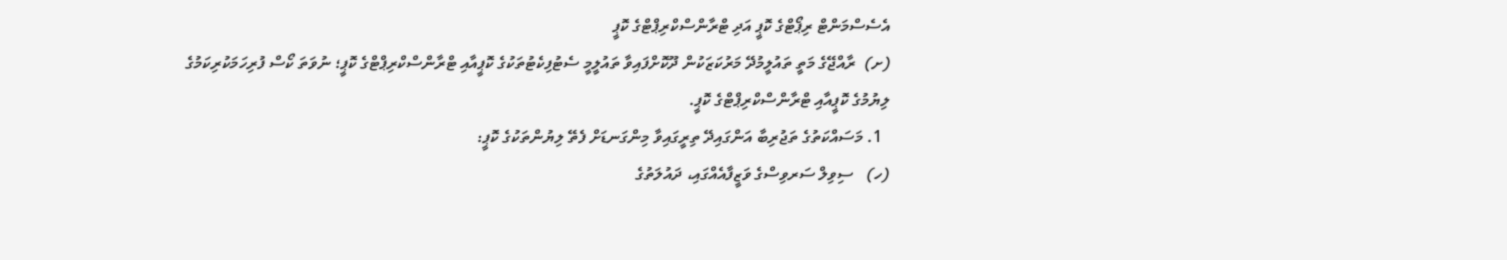އެސެސްމަންޓް ރިޕޯޓްގެ ކޮޕީ އަދި ޓްރާންސްކްރިޕްޓްގެ ކޮޕީ
(ށ)  ރާއްޖޭގެ މަތީ ތައުލީމުދޭ މަރުކަޒަކުން ދޫކޮށްފައިވާ ތައުލީމީ ސެޓުފިކެޓުތަކުގެ ކޮޕީއާއި ޓްރާންސްކްރިޕްޓްގެ ކޮޕީ؛ ނުވަތަ ކޯސް ފުރިހަމަކުރިކަމުގެ ލިޔުމުގެ ކޮޕީއާއި ޓްރާންސްކްރިޕްޓްގެ ކޮޕީ.
  1. މަސައްކަތުގެ ތަޖުރިބާ އަންގައިދޭ ތިރީގައިވާ މިންގަނޑަށް ފެތޭ ލިޔުންތަކުގެ ކޮޕީ:
(ހ)   ސިވިލް ސަރވިސްގެ ވަޒީފާއެއްގައި، ދައުލަތުގެ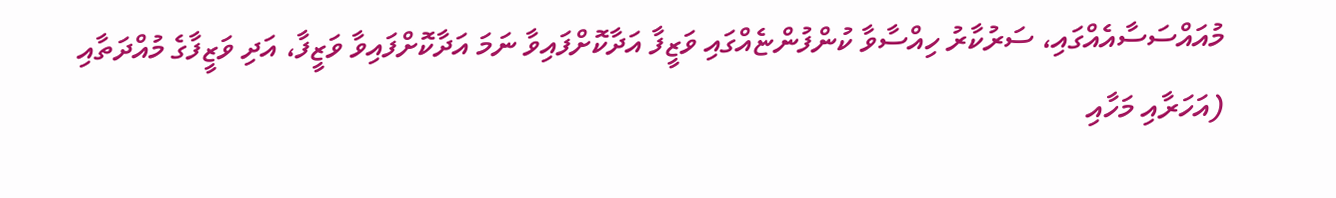މުއައްސަސާއެއްގައި، ސަރުކާރު ހިއްސާވާ ކުންފުންޏެއްގައި ވަޒީފާ އަދާކޮށްފައިވާ ނަމަ އަދާކޮށްފައިވާ ވަޒީފާ، އަދި ވަޒީފާގެ މުއްދަތާއި (އަހަރާއި މަހާއި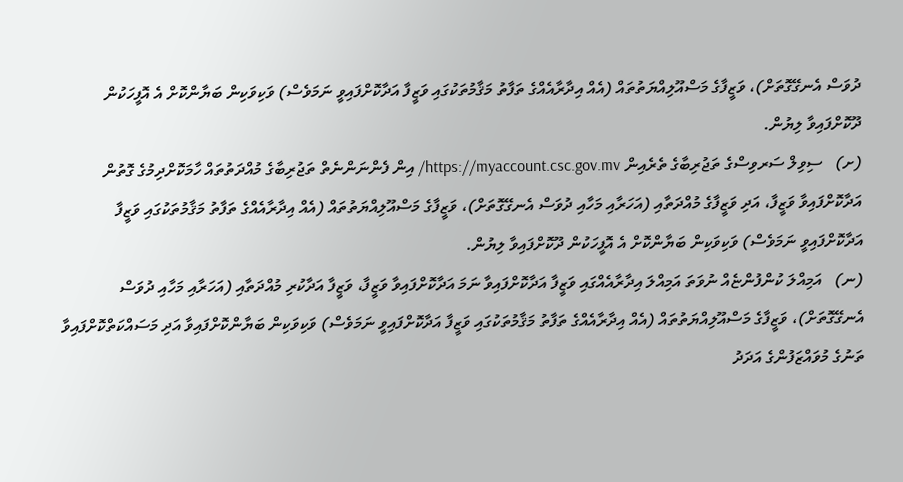ދުވަސް އެނގޭގޮތަށް)، ވަޒީފާގެ މަސްއޫލިއްޔަތުތައް (އެއް އިދާރާއެއްގެ ތަފާތު މަޤާމުތަކުގައި ވަޒީފާ އަދާކޮށްފައިވީ ނަމަވެސް) ވަކިވަކިން ބަޔާންކޮށް އެ އޮފީހަކުން ދޫކޮށްފައިވާ ލިޔުން.
(ށ)   ސިވިލް ސަރވިސްގެ ތަޖުރިބާގެ ތެރެއިން https://myaccount.csc.gov.mv/ އިން ފެންނަންނެތް ތަޖުރިބާގެ މުއްދަތުތައް ހާމަކޮށްދިމުގެ ގޮތުން އަދާކޮށްފައިވާ ވަޒީފާ، އަދި ވަޒީފާގެ މުއްދަތާއި (އަހަރާއި މަހާއި ދުވަސް އެނގޭގޮތަށް)، ވަޒީފާގެ މަސްއޫލިއްޔަތުތައް (އެއް އިދާރާއެއްގެ ތަފާތު މަޤާމުތަކުގައި ވަޒީފާ އަދާކޮށްފައިވީ ނަމަވެސް) ވަކިވަކިން ބަޔާންކޮށް އެ އޮފީހަކުން ދޫކޮށްފައިވާ ލިޔުން.
(ނ)   އަމިއްލަ ކުންފުންޏެއް ނުވަތަ އަމިއްލަ އިދާރާއެއްގައި ވަޒީފާ އަދާކޮށްފައިވާ ނަމަ އަދާކޮށްފައިވާ ވަޒީފާ، ވަޒީފާ އަދާކުރި މުއްދަތާއި (އަހަރާއި މަހާއި ދުވަސް އެނގޭގޮތަށް)، ވަޒީފާގެ މަސްއޫލިއްޔަތުތައް (އެއް އިދާރާއެއްގެ ތަފާތު މަޤާމުތަކުގައި ވަޒީފާ އަދާކޮށްފައިވީ ނަމަވެސް) ވަކިވަކިން ބަޔާންކޮށްފައިވާ އަދި މަސައްކަތްކޮށްފައިވާ ތަނުގެ މުވައްޒަފުންގެ އަދަދު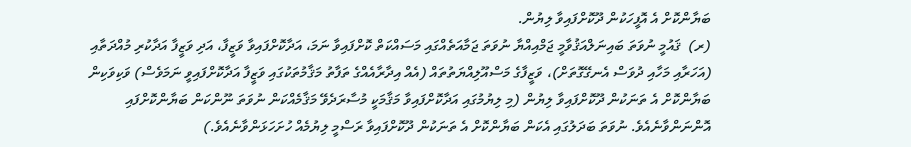ބަޔާންކޮށް އެ އޮފީހަކުން ދޫކޮށްފައިވާ ލިޔުން.
(ރ)  ޤައުމީ ނުވަތަ ބައިނަލްއަޤުވާމީ ޖަމްއިއްޔާ ނުވަތަ ޖަމާއަތެއްގައި މަސައްކަތް ކޮށްފައިވާ ނަމަ، އަދާކޮށްފައިވާ ވަޒީފާ، އަދި ވަޒީފާ އަދާކުރި މުއްދަތާއި (އަހަރާއި މަހާއި ދުވަސް އެނގޭގޮތަށް)، ވަޒީފާގެ މަސްއޫލިއްޔަތުތައް (އެއް އިދާރާއެއްގެ ތަފާތު މަޤާމުތަކުގައި ވަޒީފާ އަދާކޮށްފައިވީ ނަމަވެސް) ވަކިވަކިން ބަޔާންކޮށް އެ ތަނަކުން ދޫކޮށްފައިވާ ލިޔުން (މި ލިޔުމުގައި އަދާކޮށްފައިވާ މަޤާމަކީ މުސާރަދެވޭ މަޤާމެއްކަން ނުވަތަ ނޫންކަން ބަޔާންކޮށްފައި އޮންނަންވާނެއެވެ. ނުވަތަ ބަދަލުގައި އެކަން ބަޔާންކޮށް އެ ތަނަކުން ދޫކޮށްފައިވާ ރަސްމީ ލިޔުމެއް ހުށަހަޅަންވާނެއެވެ.)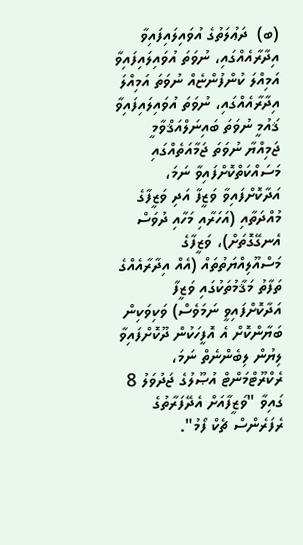(ބ)  ދަޢުލަތުގެ އުވައިލައިފައިވާ އިދާރާއެއްގައި، ނުވަތަ އުވައިލައިފައިވާ އަމިއްލަ ކުންފުންޏެއް ނުވަތަ އަމިއްލަ އިދާރާއެއްގައި، ނުވަތަ އުވައިލައިފައިވާ ޤައުމީ ނުވަތަ ބައިނަލްއަޤްވާމީ ޖަމިއްޔާ ނުވަތަ ޖަމާއަތެއްގައި މަސައްކަތްކޮށްފައިވާ ނަމަ، އަދާކޮށްފައިވާ ވަޒީފާ އަދި ވަޒީފާގެ މުއްދަތާއި (އަހަރާއި މަހާއި ދުވަސް އެނގޭގޮތަށް)، ވަޒީފާގެ މަސްއޫލިއްޔަތުތައް (އެއް އިދާރާއެއްގެ ތަފާތު މަޤާމުތަކުގައި ވަޒީފާ އަދާކޮށްފައިވީ ނަމަވެސް) ވަކިވަކިން ބަޔާންކޮށް އެ އޮފީހަކުން ދޫކޮށްފައިވާ ލިޔުން ލިބެންނެތް ނަމަ، ރެކްރޫޓްމަންޓް އުޞޫލުގެ ޖަދުވަލު 8 ގައިވާ "ވަޒީފާއަށް އެދޭފަރާތުގެ ރެފަރެންސް ޗެކް ފޯމު".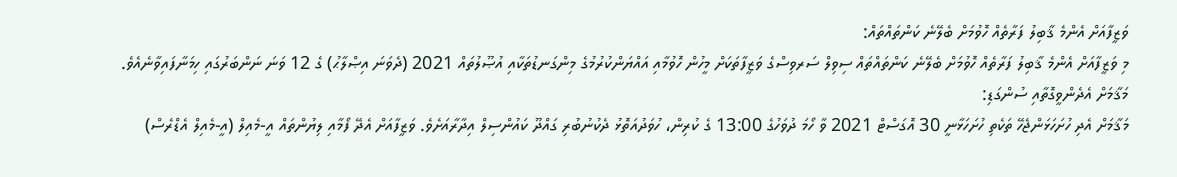ވަޒީފާއަށް އެންމެ ޤާބިލު ފަރާތެއް ހޮވުމަށް ބެލޭނެ ކަންތައްތައް:
މި ވަޒީފާއަށް އެންމެ ޤާބިލު ފަރާތެއް ހޮވުމަށް ބެލޭނެ ކަންތައްތައް ސިވިލް ސަރވިސްގެ ވަޒީފާތަކަށް މީހުން ހޮވުމާއި އައްޔަންކުރުމުގެ މިންގަނޑުތަކާއި އުޞޫލުތައް 2021 (ދެވަނަ އިޞްލާޙު) ގެ 12 ވަނަ ނަންބަރުގައި ހިމަނާފައިވާނެއެވެ.
މަޤާމަށް އެދެންވީގޮތާއި ސުންގަޑި:
މަޤާމަށް އެދި ހުށަހަޅަންޖެހޭ ތަކެތި ހުށަހަޅާނީ 30 އޮގަސްޓް 2021 ވާ ހޯމަ ދުވަހުގެ 13:00 ގެ ކުރިން، ހުވަދުއަތޮޅު ދެކުނުބުރި ގައްދޫ ކައުންސިލް އިދާރާއަށެވެ. ވަޒީފާއަށް އެދޭ ފޯމާއި ލިޔުންތައް އީ-މެއިލް (އީ-މެއިލް އެޑްރެސް)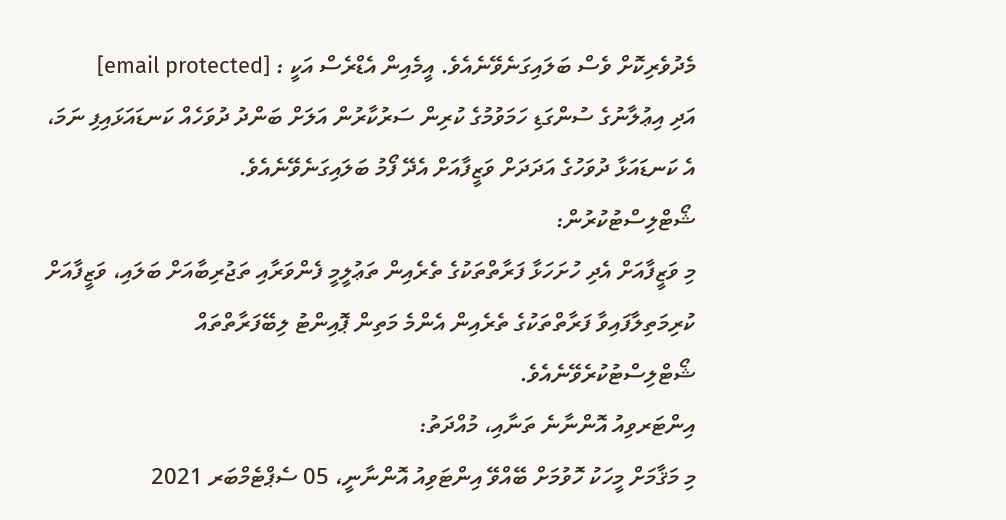މެދުވެރިކޮށް ވެސް ބަލައިގަނެވޭނެއެވެ. އީމެއިން އެޑްރެސް އަކީ : [email protected]
އަދި އިޢުލާނުގެ ސުންގަޑި ހަމަވުމުގެ ކުރިން ސަރުކާރުން އަލަށް ބަންދު ދުވަހެއް ކަނޑައަޅައިފި ނަމަ، އެ ކަނޑައަޅާ ދުވަހުގެ އަދަދަށް ވަޒީފާއަށް އެދޭ ފޯމު ބަލައިގަނެވޭނެއެވެ.
ޝޯޓްލިސްޓުކުރުން:
މި ވަޒީފާއަށް އެދި ހުށަހަޅާ ފަރާތްތަކުގެ ތެރެއިން ތަޢުލީމީ ފެންވަރާއި ތަޖުރިބާއަށް ބަލައި، ވަޒީފާއަށް ކުރިމަތިލާފައިވާ ފަރާތްތަކުގެ ތެރެއިން އެންމެ މަތިން ޕޮއިންޓު ލިބޭފަރާތްތައް ޝޯޓްލިސްޓުކުރެވޭނެއެވެ.
އިންޓަރވިއު އޮންނާނެ ތަނާއި، މުއްދަތު:
މި މަޤާމަށް މީހަކު ހޮވުމަށް ބޭއްވޭ އިންޓަވިއު އޮންނާނީ، 05 ސެޕްޓެމްބަރ 2021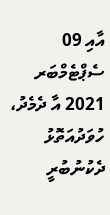އާއި 09 ސެޕްޓެމްބަރ 2021 އާ ދެމެދު، ހުވަދުއަތޮޅު ދެކުނުބުރީ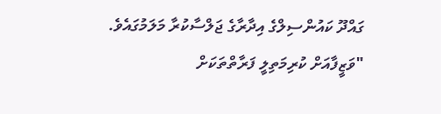ގައްދޫ ކައުންސިލްގެ އިދާރާގެ ޖަލްސާކުރާ މަލަމުގައެވެ.
"ވަޒީފާއަށް ކުރިމަތިލީ ފަރާތްތަކަށް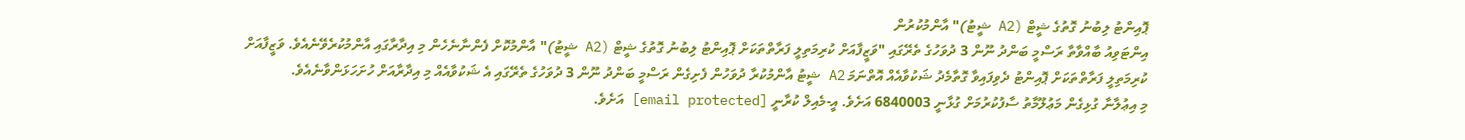ޕޮއިންޓު ލިބުނު ގޮތުގެ ޝީޓް (A2 ޝީޓު)" އާންމުކުރުން
އިންޓަވިއު ބާއްވާތާ ރަސްމީ ބަންދު ނޫން 3 ދުވަހުގެ ތެރޭގައި "ވަޒީފާއަށް ކުރިމަތިލީ ފަރާތްތަކަށް ޕޮއިންޓު ލިބުނު ގޮތުގެ ޝީޓް (A2 ޝީޓު)" އާންމުކޮށް ފެންނާނެހެން މި އިދާރާގައި އާންމުކުރެވޭނެއެވެ. ވަޒީފާއަށް ކުރިމަތިލީ ފަރާތްތަކަށް ޕޮއިންޓު ދެވިފައިވާ ގޮތާމެދު ޝަކުވާއެއް އޮތްނަމަ A2 ޝީޓު އާންމުކުރާ ދުވަހުން ފެށިގެން ރަސްމީ ބަންދު ނޫން 3 ދުވަހުގެ ތެރޭގައި އެ ޝަކުވާއެއް މި އިދާރާއަށް ހުށަހަޅަންވާނެއެވެ.
މި އިޢުލާނާ ގުޅިގެން މަޢުލޫމާތު ސާފުކުރުމަށް ގުޅާނީ 6840003 އަށެވެ. އީ-މެއިލް ކުރާނީ [email protected] އަށެވެ.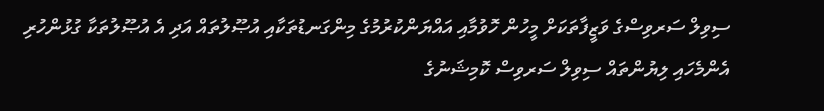ސިވިލް ސަރވިސްގެ ވަޒީފާތަކަށް މީހުން ހޮވުމާއި އައްޔަންކުރުމުގެ މިންގަނޑުތަކާއި އުޞޫލުތައް އަދި އެ އުޞޫލުތަކާ ގުޅުންހުރި އެންމެހައި ލިޔުންތައް ސިވިލް ސަރވިސް ކޮމިޝަނުގެ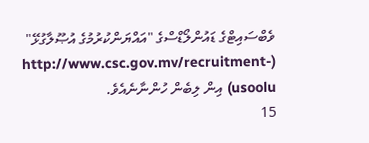ވެބްސައިޓްގެ ޑައުންލޯޑްސްގެ "އައްޔަންކުރުމުގެ އުޞޫލާގުޅޭ" (http://www.csc.gov.mv/recruitment-usoolu) އިން ލިބެން ހުންނާނެއެވެ.
15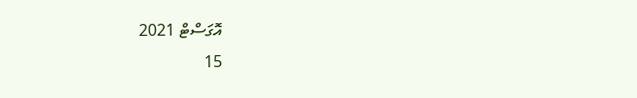އޮގަސްޓް 2021
15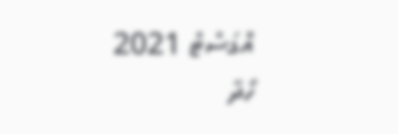އޮގަސްޓް 2021
ހޯދާ